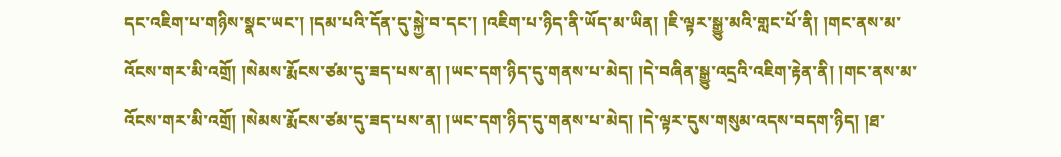དང་འཇིག་པ་གཉིས་སྣང་ཡང་། །དམ་པའི་དོན་དུ་སྐྱེ་བ་དང་། །འཇིག་པ་ཉིད་ནི་ཡོད་མ་ཡིན། །ཇི་ལྟར་སྒྱུ་མའི་གླང་པོ་ནི། །གང་ནས་མ་འོངས་གར་མི་འགྲོ། །སེམས་རྨོངས་ཙམ་དུ་ཟད་པས་ན། །ཡང་དག་ཉིད་དུ་གནས་པ་མེད། །དེ་བཞིན་སྒྱུ་འདྲའི་འཇིག་རྟེན་ནི། །གང་ནས་མ་འོངས་གར་མི་འགྲོ། །སེམས་རྨོངས་ཙམ་དུ་ཟད་པས་ན། །ཡང་དག་ཉིད་དུ་གནས་པ་མེད། །དེ་ལྟར་དུས་གསུམ་འདས་བདག་ཉིད། །ཐ་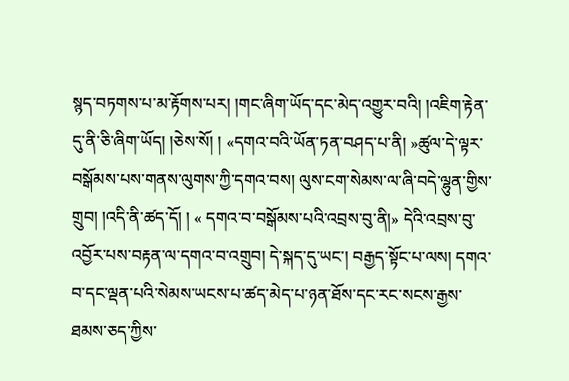སྙད་བཏགས་པ་མ་རྟོགས་པར། །གང་ཞིག་ཡོད་དང་མེད་འགྱུར་བའི། །འཇིག་རྟེན་དུ་ནི་ཅི་ཞིག་ཡོད། །ཅེས་སོ། ། «དགའ་བའི་ཡོན་ཏན་བཤད་པ་ནི། »ཚུལ་དེ་ལྟར་བསྒོམས་པས་གནས་ལུགས་ཀྱི་དགའ་བས། ལུས་ངག་སེམས་ལ་ཞི་བདེ་ལྷུན་གྱིས་གྲུབ། །འདི་ནི་ཚད་དོ། ། « དགའ་བ་བསྒོམས་པའི་འབྲས་བུ་ནི།» དེའི་འབྲས་བུ་འབྱོར་པས་བརྟན་ལ་དགའ་བ་འགྲུབ། དེ་སྐད་དུ་ཡང་། བརྒྱད་སྟོང་པ་ལས། དགའ་བ་དང་ལྡན་པའི་སེམས་ཡངས་པ་ཚད་མེད་པ་ཉན་ཐོས་དང་རང་སངས་རྒྱས་ཐམས་ཅད་ཀྱིས་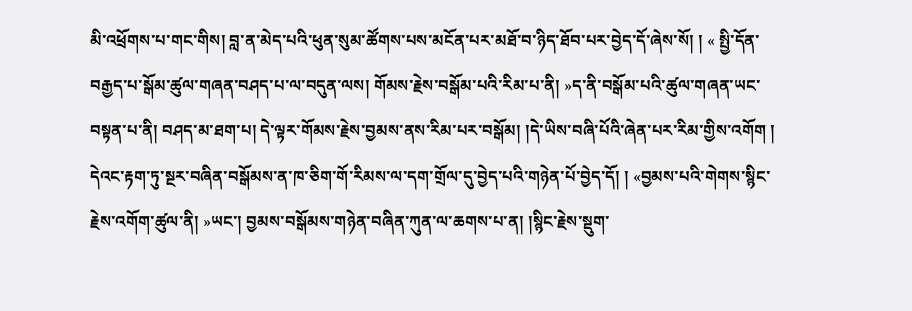མི་འཕྲོགས་པ་གང་གིས། བླ་ན་མེད་པའི་ཕུན་སུམ་ཚོགས་པས་མངོན་པར་མཐོ་བ་ཉིད་ཐོབ་པར་བྱེད་དོ་ཞེས་སོ། ། « སྤྱི་དོན་བརྒྱད་པ་སྒོམ་ཚུལ་གཞན་བཤད་པ་ལ་བདུན་ལས། གོམས་རྗེས་བསྒོམ་པའི་རིམ་པ་ནི། »ད་ནི་བསྒོམ་པའི་ཚུལ་གཞན་ཡང་བསྟན་པ་ནི། བཤད་མ་ཐག་པ། དེ་ལྟར་གོམས་རྗེས་བྱམས་ནས་རིམ་པར་བསྒོམ། །དེ་ཡིས་བཞི་པོའི་ཞེན་པར་རིམ་གྱིས་འགོག ། དེའང་རྟག་ཏུ་སྔར་བཞིན་བསྒོམས་ན་ཁ་ཅིག་གོ་རིམས་ལ་དག་གྲོལ་དུ་བྱེད་པའི་གཉེན་པོ་བྱེད་དོ། ། «བྱམས་པའི་གེགས་སྙིང་རྗེས་འགོག་ཚུལ་ནི། »ཡང་། བྱམས་བསྒོམས་གཉེན་བཞིན་ཀུན་ལ་ཆགས་པ་ན། །སྙིང་རྗེས་སྡུག་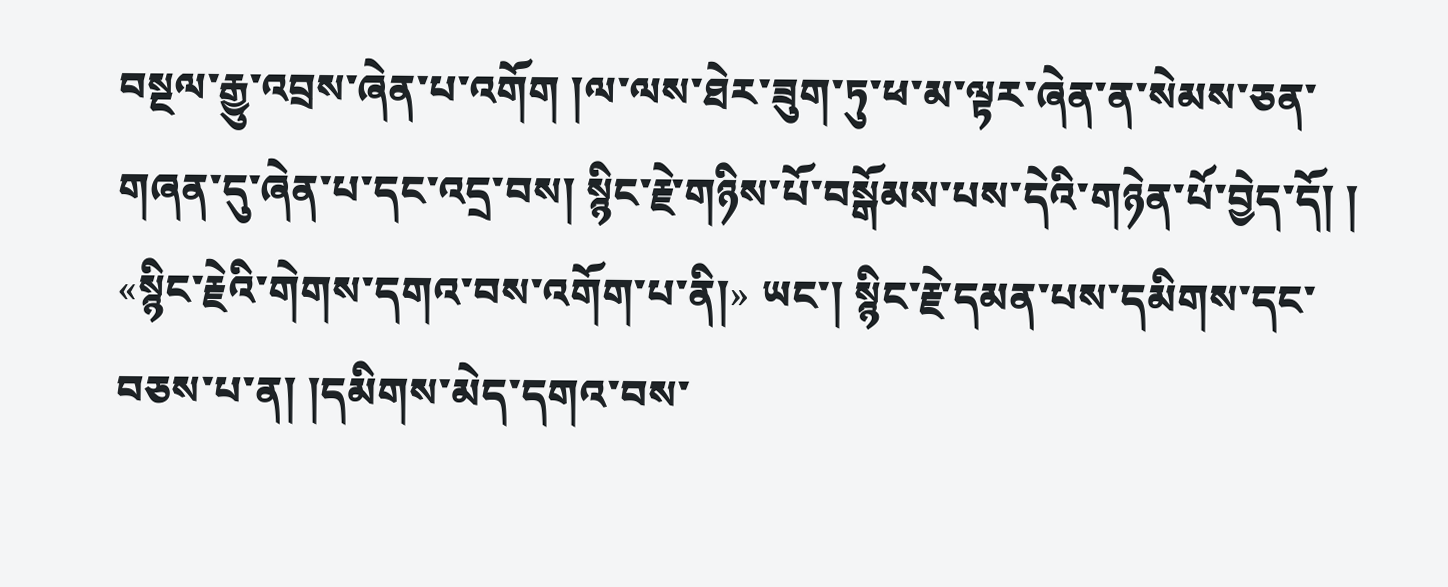བསྔལ་རྒྱུ་འབྲས་ཞེན་པ་འགོག །ལ་ལས་ཐེར་ཟུག་ཏུ་ཕ་མ་ལྟར་ཞེན་ན་སེམས་ཅན་གཞན་དུ་ཞེན་པ་དང་འདྲ་བས། སྙིང་རྗེ་གཉིས་པོ་བསྒོམས་པས་དེའི་གཉེན་པོ་བྱེད་དོ། ། «སྙིང་རྗེའི་གེགས་དགའ་བས་འགོག་པ་ནི།» ཡང་། སྙིང་རྗེ་དམན་པས་དམིགས་དང་བཅས་པ་ན། །དམིགས་མེད་དགའ་བས་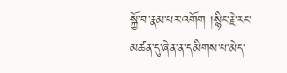སྐྱོ་བ་རྣམ་པར་འགོག །སྙིང་རྗེ་རང་མཚན་དུ་ཞེན་ན་དམིགས་པ་མེད་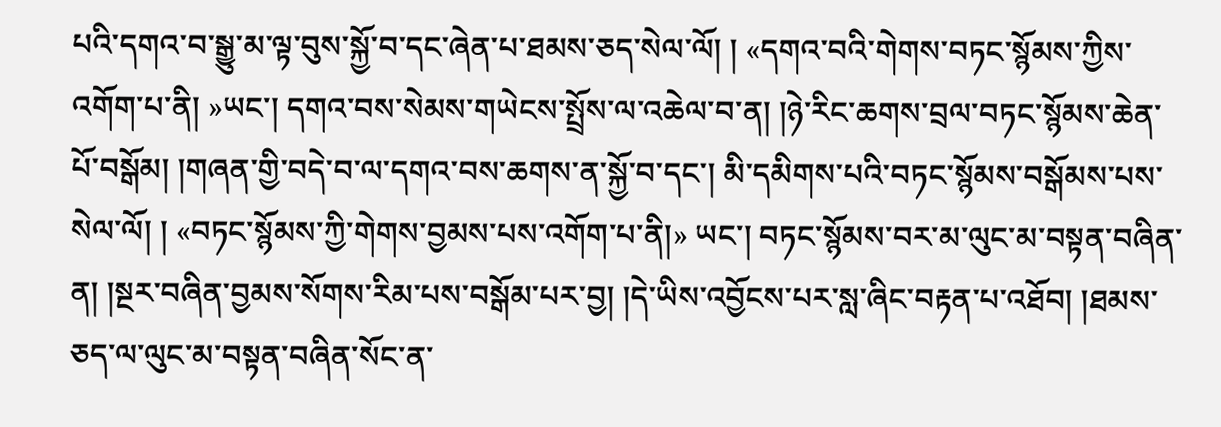པའི་དགའ་བ་སྒྱུ་མ་ལྟ་བུས་སྐྱོ་བ་དང་ཞེན་པ་ཐམས་ཅད་སེལ་ལོ། ། «དགའ་བའི་གེགས་བཏང་སྙོམས་ཀྱིས་འགོག་པ་ནི། »ཡང་། དགའ་བས་སེམས་གཡེངས་སྤྲོས་ལ་འཆེལ་བ་ན། །ཉེ་རིང་ཆགས་བྲལ་བཏང་སྙོམས་ཆེན་པོ་བསྒོམ། །གཞན་གྱི་བདེ་བ་ལ་དགའ་བས་ཆགས་ན་སྐྱོ་བ་དང་། མི་དམིགས་པའི་བཏང་སྙོམས་བསྒོམས་པས་སེལ་ལོ། ། «བཏང་སྙོམས་ཀྱི་གེགས་བྱམས་པས་འགོག་པ་ནི།» ཡང་། བཏང་སྙོམས་བར་མ་ལུང་མ་བསྟན་བཞིན་ན། །སྔར་བཞིན་བྱམས་སོགས་རིམ་པས་བསྒོམ་པར་བྱ། །དེ་ཡིས་འབྱོངས་པར་སླ་ཞིང་བརྟན་པ་འཐོབ། །ཐམས་ཅད་ལ་ལུང་མ་བསྟན་བཞིན་སོང་ན་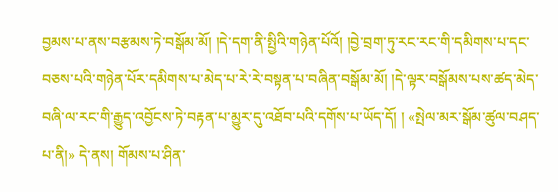བྱམས་པ་ནས་བརྩམས་ཏེ་བསྒོམ་མོ། །དེ་དག་ནི་སྤྱིའི་གཉེན་པོའོ། །བྱེ་བྲག་ཏུ་རང་རང་གི་དམིགས་པ་དང་བཅས་པའི་གཉེན་པོར་དམིགས་པ་མེད་པ་རེ་རེ་བསྟན་པ་བཞིན་བསྒོམ་མོ། །དེ་ལྟར་བསྒོམས་པས་ཚད་མེད་བཞི་ལ་རང་གི་རྒྱུད་འབྱོངས་ཏེ་བརྟན་པ་མྱུར་དུ་འཐོབ་པའི་དགོས་པ་ཡོད་དོ། ། «སྤེལ་མར་སྒོམ་ཚུལ་བཤད་པ་ནི།» དེ་ནས། གོམས་པ་ཤིན་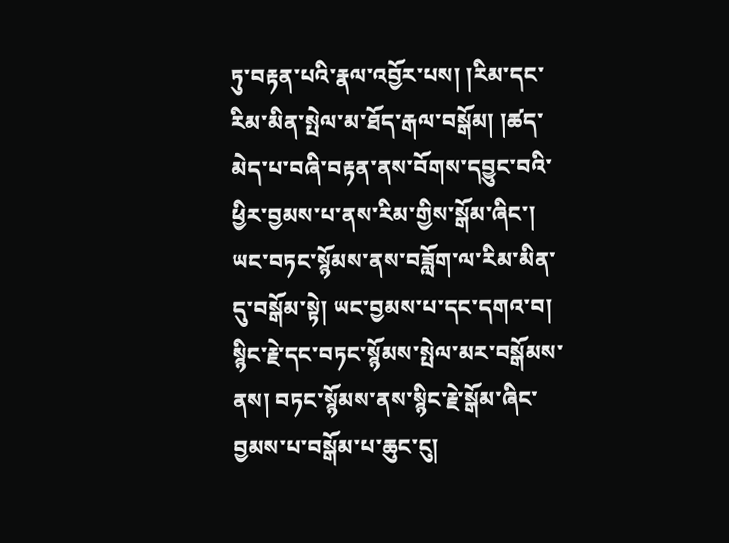ཏུ་བརྟན་པའི་རྣལ་འབྱོར་པས། །རིམ་དང་རིམ་མིན་སྤེལ་མ་ཐོད་རྒལ་བསྒོམ། །ཚད་མེད་པ་བཞི་བརྟན་ནས་བོགས་དབྱུང་བའི་ཕྱིར་བྱམས་པ་ནས་རིམ་གྱིས་སྒོམ་ཞིང་། ཡང་བཏང་སྙོམས་ནས་བཟློག་ལ་རིམ་མིན་དུ་བསྒོམ་སྟེ། ཡང་བྱམས་པ་དང་དགའ་བ། སྙིང་རྗེ་དང་བཏང་སྙོམས་སྤེལ་མར་བསྒོམས་ནས། བཏང་སྙོམས་ནས་སྙིང་རྗེ་སྒོམ་ཞིང་བྱམས་པ་བསྒོམ་པ་ཆུང་ངུ།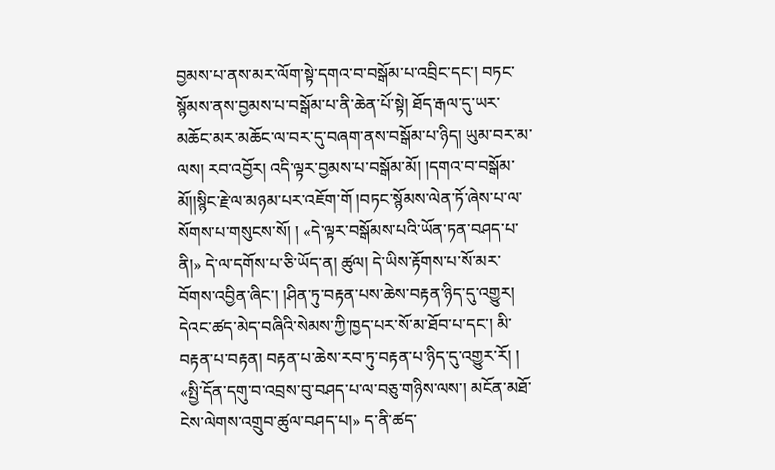བྱམས་པ་ནས་མར་ལོག་སྟེ་དགའ་བ་བསྒོམ་པ་འབྲིང་དང་། བཏང་སྙོམས་ནས་བྱམས་པ་བསྒོམ་པ་ནི་ཆེན་པོ་སྟེ། ཐོད་རྒལ་དུ་ཡར་མཆོང་མར་མཆོང་ལ་བར་དུ་བཞག་ནས་བསྒོམ་པ་ཉིད། ཡུམ་བར་མ་ལས། རབ་འབྱོར། འདི་ལྟར་བྱམས་པ་བསྒོམ་མོ། །དགའ་བ་བསྒོམ་མོ།།སྙིང་རྗེ་ལ་མཉམ་པར་འཇོག་གོ །བཏང་སྙོམས་ལེན་ཏོ་ཞེས་པ་ལ་སོགས་པ་གསུངས་སོ། ། «དེ་ལྟར་བསྒོམས་པའི་ཡོན་ཏན་བཤད་པ་ནི།» དེ་ལ་དགོས་པ་ཅི་ཡོད་ན། ཚུལ། དེ་ཡིས་རྟོགས་པ་སོ་མར་བོགས་འབྱིན་ཞིང་། །ཤིན་ཏུ་བརྟན་པས་ཆེས་བརྟན་ཉིད་དུ་འགྱུར། དེའང་ཚད་མེད་བཞིའི་སེམས་ཀྱི་ཁྱད་པར་སོ་མ་ཐོབ་པ་དང་། མི་བརྟན་པ་བརྟན། བརྟན་པ་ཆེས་རབ་ཏུ་བརྟན་པ་ཉིད་དུ་འགྱུར་རོ། ། «སྤྱི་དོན་དགུ་བ་འབྲས་བུ་བཤད་པ་ལ་བཅུ་གཉིས་ལས་། མངོན་མཐོ་ངེས་ལེགས་འགྲུབ་ཚུལ་བཤད་པ།» ད་ནི་ཚད་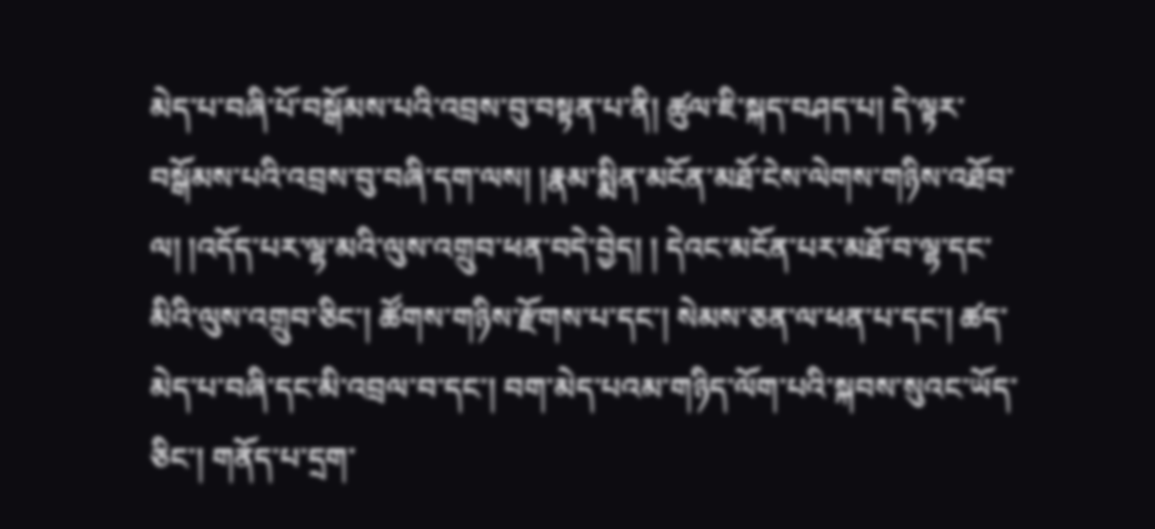མེད་པ་བཞི་པོ་བསྒོམས་པའི་འབྲས་བུ་བསྟན་པ་ནི། ཚུལ་ཇི་སྐད་བཤད་པ། དེ་ལྟར་བསྒོམས་པའི་འབྲས་བུ་བཞི་དག་ལས། །རྣམ་སྨིན་མངོན་མཐོ་ངེས་ལེགས་གཉིས་འཐོབ་ལ། །འདོད་པར་ལྷ་མའི་ལུས་འགྲུབ་ཕན་བདེ་བྱེད། ། དེའང་མངོན་པར་མཐོ་བ་ལྷ་དང་མིའི་ལུས་འགྲུབ་ཅིང་། ཚོགས་གཉིས་རྫོགས་པ་དང་། སེམས་ཅན་ལ་ཕན་པ་དང་། ཚད་མེད་པ་བཞི་དང་མི་འབྲལ་བ་དང་། བག་མེད་པའམ་གཉིད་ལོག་པའི་སྐབས་སུའང་ཡོད་ཅིང་། གནོད་པ་དྲག་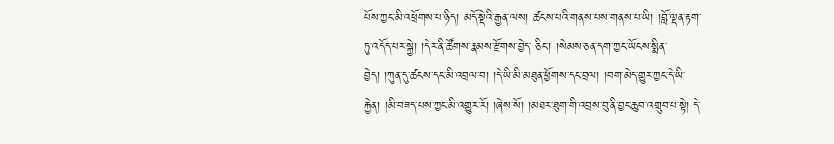པོས་ཀྱང་མི་འཕྲོགས་པ་ཉིད། མདོ་སྡེའི་རྒྱན་ལས། ཚངས་པའི་གནས་པས་གནས་པ་ཡི། །བློ་ལྡན་རྟག་ཏུ་འདོད་པར་སྐྱེ། །དེར་ནི་ཚོགས་རྣམས་རྫོགས་བྱེད་ ཅིང་། །སེམས་ཅན་དག་ཀྱང་ཡོངས་སྨིན་བྱེད། །ཀུན་དུ་ཚངས་དང་མི་འབྲལ་བ། །དེ་ཡི་མི་མཐུན་ཕྱོགས་དང་བྲལ། །བག་མེད་གྱུར་ཀྱང་དེ་ཡི་རྐྱེན། །མི་བཟད་པས་ཀྱང་མི་འགྱུར་རོ། །ཞེས་སོ། །མཐར་ཐུག་གི་འབྲས་བུ་ནི་བྱང་ཆུབ་འགྲུབ་པ་སྟེ། དེ་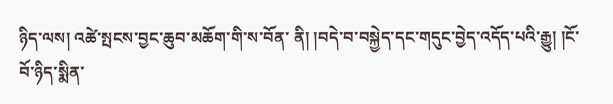ཉིད་ལས། འཚེ་སྤངས་བྱང་ཆུབ་མཆོག་གི་ས་བོན་ ནི། །བདེ་བ་བསྐྱེད་དང་གདུང་བྱེད་འདོད་པའི་རྒྱུ། །ངོ་བོ་ཉིད་སྨིན་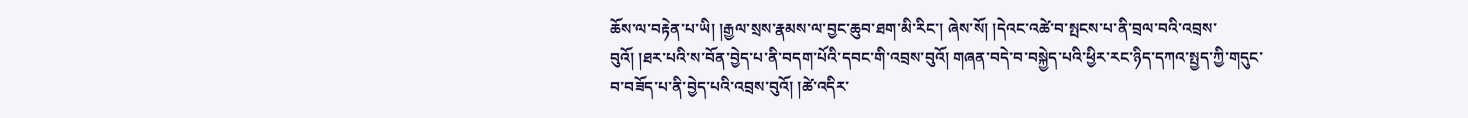ཆོས་ལ་བརྟེན་པ་ཡི། །རྒྱལ་སྲས་རྣམས་ལ་བྱང་ཆུབ་ཐག་མི་རིང་། ཞེས་སོ། །དེའང་འཚེ་བ་སྤངས་པ་ནི་བྲལ་བའི་འབྲས་བུའོ། །ཐར་པའི་ས་བོན་བྱེད་པ་ནི་བདག་པོའི་དབང་གི་འབྲས་བུའོ། གཞན་བདེ་བ་བསྐྱེད་པའི་ཕྱིར་རང་ཉིད་དཀའ་སྤྱད་ཀྱི་གདུང་བ་བཟོད་པ་ནི་བྱེད་པའི་འབྲས་བུའོ། །ཚེ་འདིར་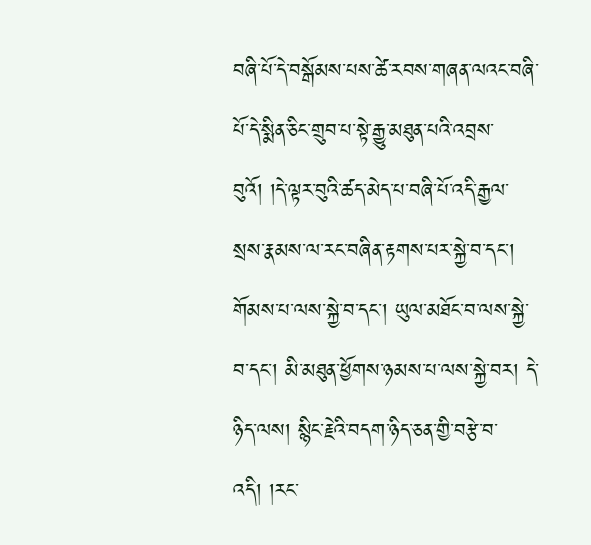བཞི་པོ་དེ་བསྒོམས་པས་ཚེ་རབས་གཞན་ལའང་བཞི་པོ་དེ་སྨིན་ཅིང་གྲུབ་པ་སྟེ་རྒྱུ་མཐུན་པའི་འབྲས་བུའོ། །དེ་ལྟར་བུའི་ཚད་མེད་པ་བཞི་པོ་འདི་རྒྱལ་སྲས་རྣམས་ལ་རང་བཞིན་རྟགས་པར་སྐྱེ་བ་དང་། གོམས་པ་ལས་སྐྱེ་བ་དང་། ཡུལ་མཐོང་བ་ལས་སྐྱེ་བ་དང་། མི་མཐུན་ཕྱོགས་ཉམས་པ་ལས་སྐྱེ་བར། དེ་ཉིད་ལས། སྙིང་རྗེའི་བདག་ཉིད་ཅན་གྱི་བརྩེ་བ་འདི། །རང་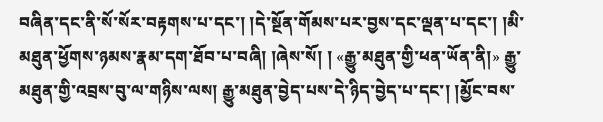བཞིན་དང་ནི་སོ་སོར་བརྟགས་པ་དང་། །དེ་སྔོན་གོམས་པར་བྱས་དང་ལྡན་པ་དང་། །མི་མཐུན་ཕྱོགས་ཉམས་རྣམ་དག་ཐོབ་པ་བཞི། །ཞེས་སོ། ། «རྒྱུ་མཐུན་གྱི་ཕན་ཡོན་ནི།» རྒྱུ་མཐུན་གྱི་འབྲས་བུ་ལ་གཉིས་ལས། རྒྱུ་མཐུན་བྱེད་པས་དེ་ཉིད་བྱེད་པ་དང་། །མྱོང་བས་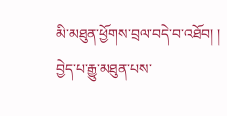མི་མཐུན་ཕྱོགས་བྲལ་བདེ་བ་འཐོབ། ། བྱེད་པ་རྒྱུ་མཐུན་པས་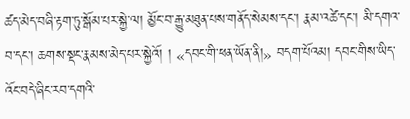ཚད་མེད་བཞི་རྟག་ཏུ་སྒོམ་པར་སྐྱེ་ལ། མྱོང་བ་རྒྱུ་མཐུན་པས་གནོད་སེམས་དང་། རྣམ་འཚེ་དང་། མི་དགའ་བ་དང་། ཆགས་སྡང་རྣམས་མེད་པར་སྐྱེའོ། ། «དབང་གི་ཕན་ཡོན་ནི།» བདག་པོའམ། དབང་གིས་ཡིད་འོང་བདེ་ཞིང་རབ་དགའི་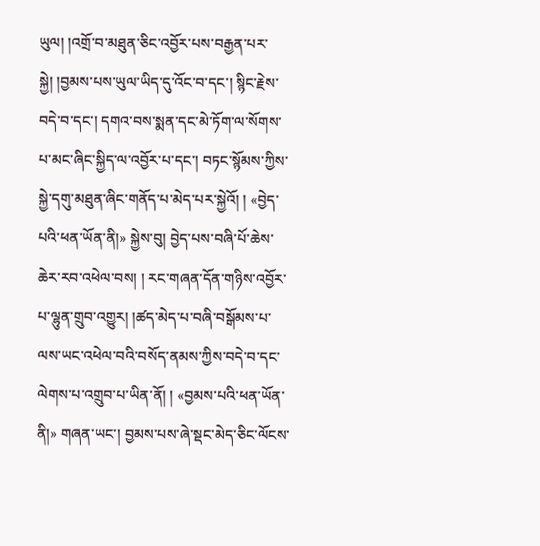ཡུལ། །འགྲོ་བ་མཐུན་ཅིང་འབྱོར་པས་བརྒྱན་པར་སྐྱེ། །བྱམས་པས་ཡུལ་ཡིད་དུ་འོང་བ་དང་། སྙིང་རྗེས་བདེ་བ་དང་། དགའ་བས་སྨན་དང་མེ་ཏོག་ལ་སོགས་པ་མང་ཞིང་སྐྱིད་ལ་འབྱོར་པ་དང་། བཏང་སྙོམས་ཀྱིས་སྐྱེ་དགུ་མཐུན་ཞིང་གནོད་པ་མེད་པར་སྐྱེའོ། ། «བྱེད་པའི་ཕན་ཡོན་ནི།» སྐྱེས་བུ། བྱེད་པས་བཞི་པོ་ཆེས་ཆེར་རབ་འཕེལ་བས། ། རང་གཞན་དོན་གཉིས་འབྱོར་པ་ལྷུན་གྲུབ་འགྱུར། །ཚད་མེད་པ་བཞི་བསྒོམས་པ་ལས་ཡང་འཕེལ་བའི་བསོད་ནམས་ཀྱིས་བདེ་བ་དང་ལེགས་པ་འགྲུབ་པ་ཡིན་ནོ། ། «བྱམས་པའི་ཕན་ཡོན་ནི།» གཞན་ཡང་། བྱམས་པས་ཞེ་སྡང་མེད་ཅིང་ལོངས་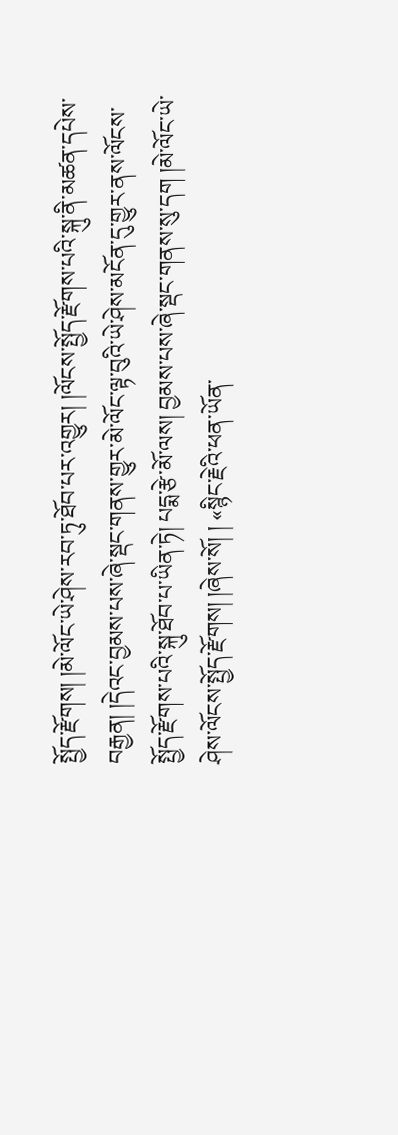སྤྱོད་རྫོགས། །མེ་ལོང་ཡེ་ཤེས་རབ་ཏུ་ཐོབ་པར་འགྱུར། །ལོངས་སྤྱོད་རྫོགས་པའི་སྐུ་ནི་མཚན་དཔེས་བརྒྱན། །དེའང་བྱམས་པས་ཞེ་སྡང་གནས་གྱུར་མེ་ལོང་ལྟ་བུའི་ཡེ་ཤེས་མངོན་དུ་གྱུར་ནས་ལོངས་སྤྱོད་རྫོགས་པའི་སྐུ་ཐོབ་པ་ཡིན་ཏེ། པདྨ་རྩེ་མོ་ལས། བྱམས་པས་ཞེ་སྡང་གནས་སུ་དག །མེ་ལོང་ཡེ་ཤེས་ལོངས་སྤྱོད་རྫོགས། །ཞེས་སོ། ། «སྙིང་རྗེའི་ཕན་ཡོན་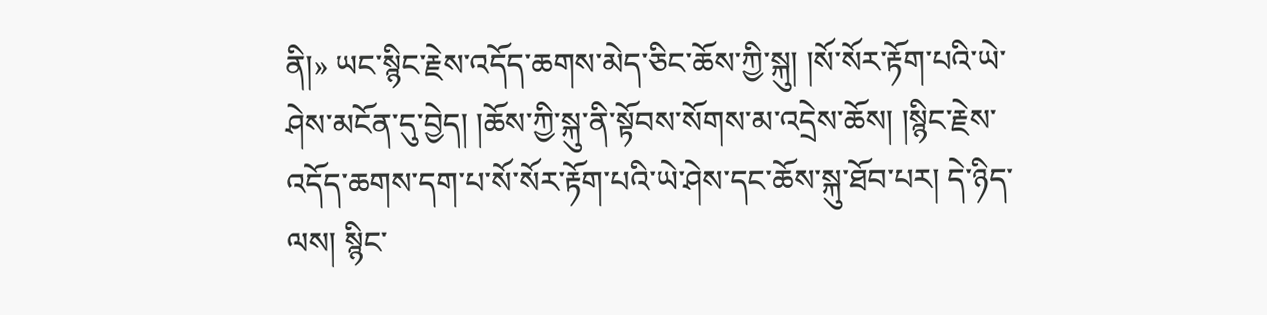ནི།» ཡང་སྙིང་རྗེས་འདོད་ཆགས་མེད་ཅིང་ཆོས་ཀྱི་སྐུ། །སོ་སོར་རྟོག་པའི་ཡེ་ཤེས་མངོན་དུ་བྱེད། །ཆོས་ཀྱི་སྐུ་ནི་སྟོབས་སོགས་མ་འདྲེས་ཆོས། །སྙིང་རྗེས་འདོད་ཆགས་དག་པ་སོ་སོར་རྟོག་པའི་ཡེ་ཤེས་དང་ཆོས་སྐུ་ཐོབ་པར། དེ་ཉིད་ལས། སྙིང་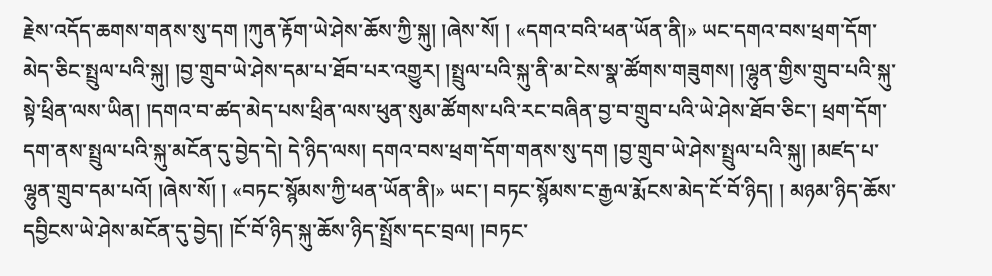རྗེས་འདོད་ཆགས་གནས་སུ་དག །ཀུན་རྟོག་ཡེ་ཤེས་ཆོས་ཀྱི་སྐུ། །ཞེས་སོ། ། «དགའ་བའི་ཕན་ཡོན་ནི།» ཡང་དགའ་བས་ཕྲག་དོག་མེད་ཅིང་སྤྲུལ་པའི་སྐུ། །བྱ་གྲུབ་ཡེ་ཤེས་དམ་པ་ཐོབ་པར་འགྱུར། །སྤྲུལ་པའི་སྐུ་ནི་མ་ངེས་སྣ་ཚོགས་གཟུགས། །ལྷུན་གྱིས་གྲུབ་པའི་སྐུ་སྟེ་ཕྲིན་ལས་ཡིན། །དགའ་བ་ཚད་མེད་པས་ཕྲིན་ལས་ཕུན་སུམ་ཚོགས་པའི་རང་བཞིན་བྱ་བ་གྲུབ་པའི་ཡེ་ཤེས་ཐོབ་ཅིང་། ཕྲག་དོག་དག་ནས་སྤྲུལ་པའི་སྐུ་མངོན་དུ་བྱེད་དེ། དེ་ཉིད་ལས། དགའ་བས་ཕྲག་དོག་གནས་སུ་དག །བྱ་གྲུབ་ཡེ་ཤེས་སྤྲུལ་པའི་སྐུ། །མཛད་པ་ལྷུན་གྲུབ་དམ་པའོ། །ཞེས་སོ། ། «བཏང་སྙོམས་ཀྱི་ཕན་ཡོན་ནི།» ཡང་། བཏང་སྙོམས་ང་རྒྱལ་རྨོངས་མེད་ངོ་བོ་ཉིད། ། མཉམ་ཉིད་ཆོས་དབྱིངས་ཡེ་ཤེས་མངོན་དུ་བྱེད། །ངོ་བོ་ཉིད་སྐུ་ཆོས་ཉིད་སྤྲོས་དང་བྲལ། །བཏང་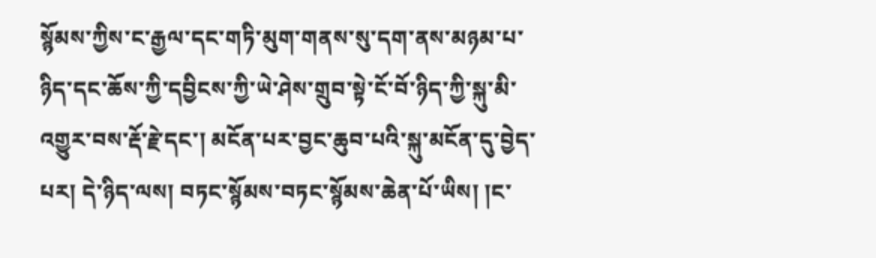སྙོམས་ཀྱིས་ང་རྒྱལ་དང་གཏི་མུག་གནས་སུ་དག་ནས་མཉམ་པ་ཉིད་དང་ཆོས་ཀྱི་དབྱིངས་ཀྱི་ཡེ་ཤེས་གྲུབ་སྟེ་ངོ་བོ་ཉིད་ཀྱི་སྐུ་མི་འགྱུར་བས་རྡོ་རྗེ་དང་། མངོན་པར་བྱང་ཆུབ་པའི་སྐུ་མངོན་དུ་བྱེད་པར། དེ་ཉིད་ལས། བཏང་སྙོམས་བཏང་སྙོམས་ཆེན་པོ་ཡིས། །ང་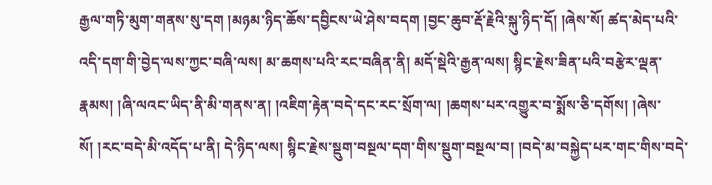རྒྱལ་གཏི་མུག་གནས་སུ་དག །མཉམ་ཉིད་ཆོས་དབྱིངས་ཡེ་ཤེས་བདག །བྱང་ཆུབ་རྡོ་རྗེའི་སྐུ་ཉིད་དོ། །ཞེས་སོ། ཚད་མེད་པའི་འདི་དག་གི་བྱེད་ལས་ཀྱང་བཞི་ལས། མ་ཆགས་པའི་རང་བཞིན་ནི། མདོ་སྡེའི་རྒྱན་ལས། སྙིང་རྗེས་ཟིན་པའི་བརྩེར་ལྡན་རྣམས། །ཞི་ལའང་ཡིད་ནི་མི་གནས་ན། །འཇིག་རྟེན་བདེ་དང་རང་སྲོག་ལ། །ཆགས་པར་འགྱུར་བ་སྨོས་ཅི་དགོས། །ཞེས་སོ། །རང་བདེ་མི་འདོད་པ་ནི། དེ་ཉིད་ལས། སྙིང་རྗེས་སྡུག་བསྔལ་དག་གིས་སྡུག་བསྔལ་བ། །བདེ་མ་བསྐྱེད་པར་གང་གིས་བདེ་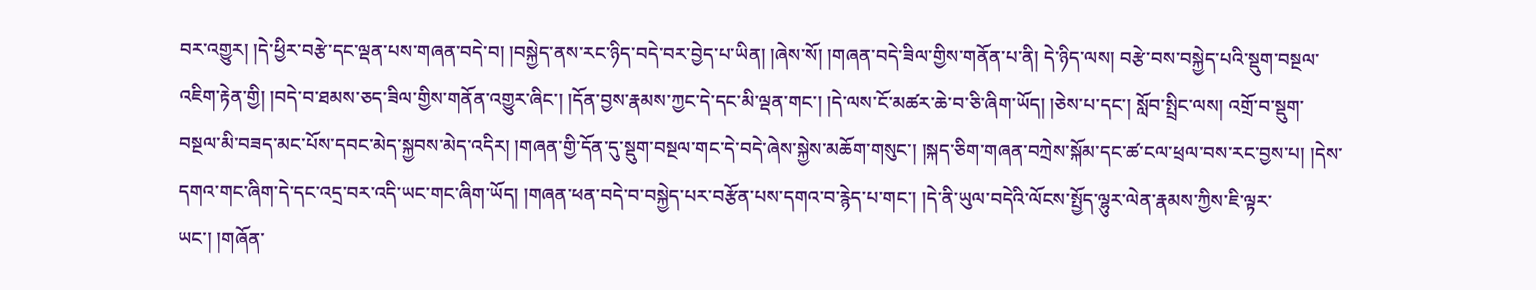བར་འགྱུར། །དེ་ཕྱིར་བརྩེ་དང་ལྡན་པས་གཞན་བདེ་བ། །བསྐྱེད་ནས་རང་ཉིད་བདེ་བར་བྱེད་པ་ཡིན། །ཞེས་སོ། །གཞན་བདེ་ཟིལ་གྱིས་གནོན་པ་ནི། དེ་ཉིད་ལས། བརྩེ་བས་བསྐྱེད་པའི་སྡུག་བསྔལ་འཇིག་རྟེན་གྱི། །བདེ་བ་ཐམས་ཅད་ཟིལ་གྱིས་གནོན་འགྱུར་ཞིང་། །དོན་བྱས་རྣམས་ཀྱང་དེ་དང་མི་ལྡན་གང་། །དེ་ལས་ངོ་མཚར་ཆེ་བ་ཅི་ཞིག་ཡོད། །ཅེས་པ་དང་། སློབ་སྤྲིང་ལས། འགྲོ་བ་སྡུག་བསྔལ་མི་བཟད་མང་པོས་དབང་མེད་སྐྱབས་མེད་འདིར། །གཞན་གྱི་དོན་དུ་སྡུག་བསྔལ་གང་དེ་བདེ་ཞེས་སྐྱེས་མཆོག་གསུང་། །སྐད་ཅིག་གཞན་བཀྲེས་སྐོམ་དང་ཚ་ངལ་ཕྲལ་བས་རང་བྱས་པ། །དེས་དགའ་གང་ཞིག་དེ་དང་འདྲ་བར་འདི་ཡང་གང་ཞིག་ཡོད། །གཞན་ཕན་བདེ་བ་བསྐྱེད་པར་བརྩོན་པས་དགའ་བ་རྙེད་པ་གང་། །དེ་ནི་ཡུལ་བདེའི་ལོངས་སྤྱོད་ལྷུར་ལེན་རྣམས་ཀྱིས་ཇི་ལྟར་ཡང་། །གཞོན་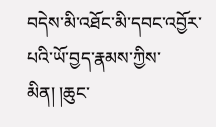བདེས་མི་འཐོང་མི་དབང་འབྱོར་པའི་ཡོ་བྱད་རྣམས་ཀྱིས་མིན། །ཆུང་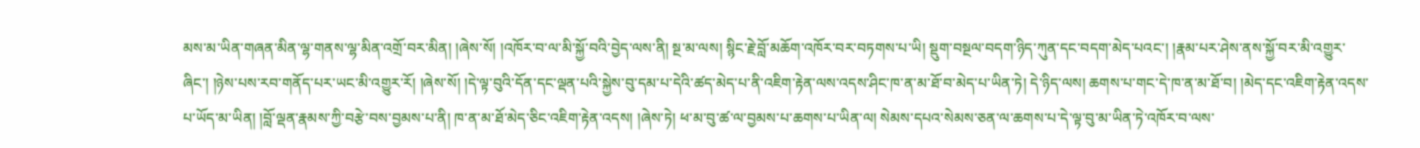མས་མ་ཡིན་གཞན་མིན་ལྷ་གནས་ལྷ་མིན་འགྲོ་བར་མིན། །ཞེས་སོ། །འཁོར་བ་ལ་མི་སྐྱོ་བའི་བྱེད་ལས་ནི། སྔ་མ་ལས། སྙིང་རྗེ་བློ་མཆོག་འཁོར་བར་བཏགས་པ་ཡི། སྡུག་བསྔལ་བདག་ཉིད་ཀུན་དང་བདག་མེད་པའང་། །རྣམ་པར་ཤེས་ནས་སྐྱོ་བར་མི་འགྱུར་ཞིང་། །ཉེས་པས་རབ་གནོད་པར་ཡང་མི་འགྱུར་རོ། །ཞེས་སོ། །དེ་ལྟ་བུའི་དོན་དང་ལྡན་པའི་སྐྱེས་བུ་དམ་པ་དེའི་ཚད་མེད་པ་ནི་འཇིག་རྟེན་ལས་འདས་ཤིང་ཁ་ན་མ་ཐོ་བ་མེད་པ་ཡིན་ཏེ། དེ་ཉིད་ལས། ཆགས་པ་གང་དེ་ཁ་ན་མ་ཐོ་བ། །མེད་དང་འཇིག་རྟེན་འདས་པ་ཡོད་མ་ཡིན། །བློ་ལྡན་རྣམས་ཀྱི་བརྩེ་བས་བྱམས་པ་ནི། ཁ་ན་མ་ཐོ་མེད་ཅིང་འཇིག་རྟེན་འདས། །ཞེས་ཏེ། ཕ་མ་བུ་ཚ་ལ་བྱམས་པ་ཆགས་པ་ཡིན་ལ། སེམས་དཔའ་སེམས་ཅན་ལ་ཆགས་པ་དེ་ལྟ་བུ་མ་ཡིན་ཏེ་འཁོར་བ་ལས་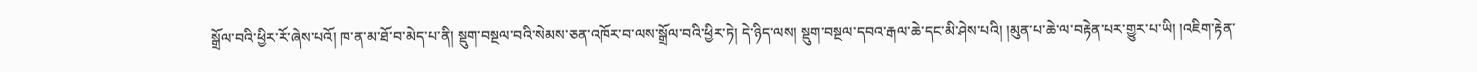སྒྲོལ་བའི་ཕྱིར་རོ་ཞེས་པའོ། ཁ་ན་མ་ཐོ་བ་མེད་པ་ནི། སྡུག་བསྔལ་བའི་སེམས་ཅན་འཁོར་བ་ལས་སྒྲོལ་བའི་ཕྱིར་ཏེ། དེ་ཉིད་ལས། སྡུག་བསྔལ་དབའ་རྒལ་ཆེ་དང་མི་ཤེས་པའི། །མུན་པ་ཆེ་ལ་བརྟེན་པར་གྱུར་པ་ཡི། །འཇིག་རྟེན་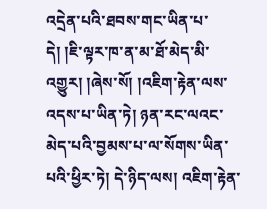འདྲེན་པའི་ཐབས་གང་ཡིན་པ་དེ། །ཇི་ལྟར་ཁ་ན་མ་ཐོ་མེད་མི་འགྱུར། །ཞེས་སོ། །འཇིག་རྟེན་ལས་འདས་པ་ཡིན་ཏེ། ཉན་རང་ལའང་མེད་པའི་བྱམས་པ་ལ་སོགས་ཡིན་པའི་ཕྱིར་ཏེ། དེ་ཉིད་ལས། འཇིག་རྟེན་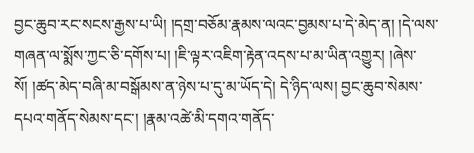བྱང་ཆུབ་རང་སངས་རྒྱས་པ་ཡི། །དགྲ་བཅོམ་རྣམས་ལའང་བྱམས་པ་དེ་མེད་ན། །དེ་ལས་གཞན་ལ་སྨོས་ཀྱང་ཅི་དགོས་པ། །ཇི་ལྟར་འཇིག་རྟེན་འདས་པ་མ་ཡིན་འགྱུར། །ཞེས་སོ། །ཚད་མེད་བཞི་མ་བསྒོམས་ན་ཉེས་པ་དུ་མ་ཡོད་དེ། དེ་ཉིད་ལས། བྱང་ཆུབ་སེམས་དཔའ་གནོད་སེམས་དང་། །རྣམ་འཚེ་མི་དགའ་གནོད་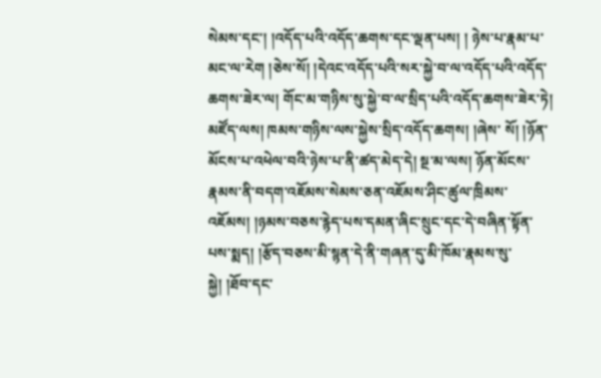སེམས་དང་། །འདོད་པའི་འདོད་ཆགས་དང་ལྡན་པས། ། ཉེས་པ་རྣམ་པ་མང་ལ་རེག །ཅེས་སོ། །དེའང་འདོད་པའི་སར་སྐྱེ་བ་ལ་འདོད་པའི་འདོད་ཆགས་ཟེར་ལ། གོང་མ་གཉིས་སུ་སྐྱེ་བ་ལ་སྲིད་པའི་འདོད་ཆགས་ཟེར་ཏེ། མཛོད་ལས། ཁམས་གཉིས་ལས་སྐྱེས་སྲིད་འདོད་ཆགས། །ཞེས་ སོ། །ཉོན་མོངས་པ་འཕེལ་བའི་ཉེས་པ་ནི་ཚད་མེད་དེ། སྔ་མ་ལས། ཉོན་མོངས་རྣམས་ནི་བདག་འཇོམས་སེམས་ཅན་འཇོམས་ཤིང་ཚུལ་ཁྲིམས་འཇོམས། །ཉམས་བཅས་རྙེད་པས་དམན་ཞིང་སྲུང་དང་དེ་བཞིན་སྟོན་པས་སྨད། །རྩོད་བཅས་མི་སྙན་དེ་ནི་གཞན་དུ་མི་ཁོམ་རྣམས་སུ་སྐྱེ། །ཐོབ་དང་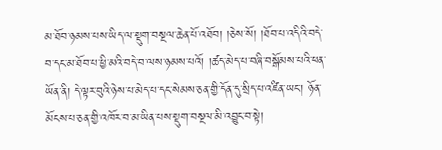མ་ཐོབ་ཉམས་པས་ཡིད་ལ་སྡུག་བསྔལ་ཆེན་པོ་འཐོབ། །ཅེས་སོ། །ཐོབ་པ་འདིའི་བདེ་བ་དང་མ་ཐོབ་པ་ཕྱི་མའི་བདེ་བ་ལས་ཉམས་པའོ། །ཚད་མེད་པ་བཞི་བསྒོམས་པའི་ཕན་ཡོན་ནི། དེ་ལྟར་བུའི་ཉེས་པ་མེད་པ་དང་སེམས་ཅན་གྱི་དོན་དུ་སྲིད་པ་འཛིན་ཡང་། ཉོན་མོངས་པ་ཅན་གྱི་འཁོར་བ་མ་ཡིན་པས་སྡུག་བསྔལ་མི་འབྱུང་བ་སྟེ།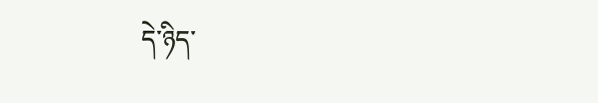དེ་ཉིད་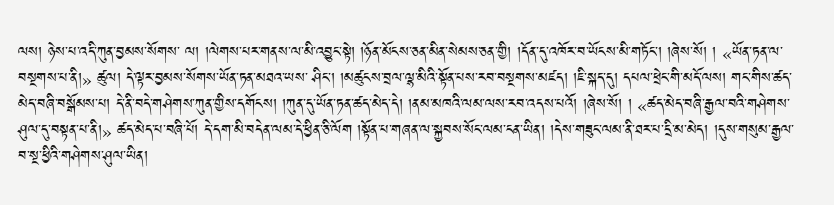ལས། ཉེས་པ་འདི་ཀུན་བྱམས་སོགས་ ལ། །ལེགས་པར་གནས་ལ་མི་འབྱུང་སྟེ། །ཉོན་མོངས་ཅན་མིན་སེམས་ཅན་གྱི། །དོན་དུ་འཁོར་བ་ཡོངས་མི་གཏོང་། །ཞེས་སོ། ། «ཡོན་ཏན་ལ་བསྔགས་པ་ནི།» ཚུལ། དེ་ལྟར་བྱམས་སོགས་ཡོན་ཏན་མཐའ་ཡས་ ཤིང་། །མཚུངས་བྲལ་ལྷ་མིའི་སྟོན་པས་རབ་བསྔགས་མཛད། །ཇི་སྐད་དུ། དཔལ་ཕྲེང་གི་མདོ་ལས། གང་གིས་ཚད་མེད་བཞི་བསྒོམས་པ། དེ་ནི་བདེ་གཤེགས་ཀུན་གྱིས་དགོངས། །ཀུན་དུ་ཡོན་ཏན་ཚད་མེད་དེ། །ནམ་མཁའི་ལམ་ལས་རབ་འདས་པའོ། །ཞེས་སོ། ། «ཚད་མེད་བཞི་རྒྱལ་བའི་གཤེགས་ཤུལ་དུ་བསྟན་པ་ནི།» ཚད་མེད་པ་བཞི་པོ། དེ་དག་མི་བདེན་ལམ་དེ་ཕྱིན་ཅི་ལོག །སྟོན་པ་གཞན་ལ་སྐྱབས་སོང་ལམ་ངན་ཡིན། །དེས་གཟུང་ལམ་ནི་ཐར་པ་དྲི་མ་མེད། །དུས་གསུམ་རྒྱལ་བ་སྔ་ཕྱིའི་གཤེགས་ཤུལ་ཡིན།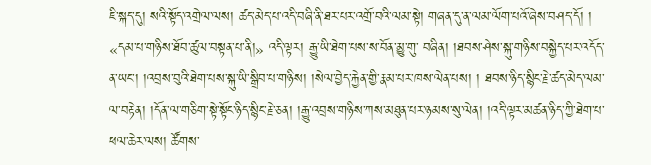ཇི་སྐད་དུ། སའི་སྟོད་འགྲེལ་ལས། ཚད་མེད་པ་འདི་བཞི་ནི་ཐར་པར་འགྲོ་བའི་ལམ་སྟེ། གཞན་དུ་ན་ལམ་ལོག་པའོ་ཞེས་བཤད་དོ། ། «དམ་པ་གཉིས་ཐོབ་ཚུལ་བསྟན་པ་ནི།» འདི་ལྟར། རྒྱུ་ཡི་ཐེག་པས་ས་བོན་མྱུ་གུ་ བཞིན། །ཐབས་ཤེས་སྐུ་གཉིས་བསྐྱེད་པར་འདོད་ན་ཡང་། །འབྲས་བུའི་ཐེག་པས་སྐུ་ཡི་སྒྲིབ་པ་གཉིས། །སེལ་བྱེད་རྐྱེན་གྱི་རྣམ་པར་ཁས་ལེན་པས། ། ཐབས་ཉིད་སྙིང་རྗེ་ཚད་མེད་ལམ་ལ་བརྟེན། །དོན་ལ་གཅིག་སྟེ་སྟོང་ཉིད་སྙིང་རྗེ་ཅན། །རྒྱུ་འབྲས་གཉིས་ཀས་མཐུན་པར་ཉམས་སུ་ལེན། །འདི་ལྟར་མཚན་ཉིད་ཀྱི་ཐེག་པ་ཕལ་ཆེར་ལས། ཚོགས་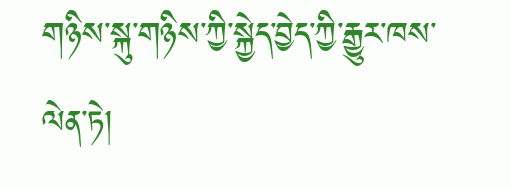གཉིས་སྐུ་གཉིས་ཀྱི་སྐྱེད་བྱེད་ཀྱི་རྒྱུར་ཁས་ལེན་ཏེ།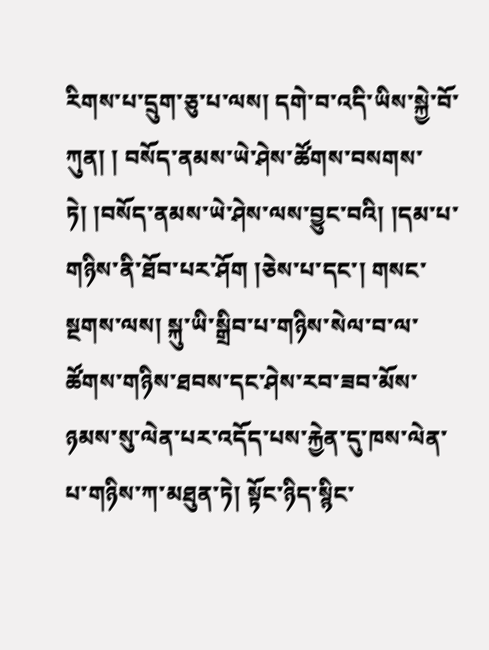རིགས་པ་དྲུག་ཅུ་པ་ལས། དགེ་བ་འདི་ཡིས་སྐྱེ་བོ་ཀུན། ། བསོད་ནམས་ཡེ་ཤེས་ཚོགས་བསགས་ཏེ། །བསོད་ནམས་ཡེ་ཤེས་ལས་བྱུང་བའི། །དམ་པ་གཉིས་ནི་ཐོབ་པར་ཤོག །ཅེས་པ་དང་། གསང་སྔགས་ལས། སྐུ་ཡི་སྒྲིབ་པ་གཉིས་སེལ་བ་ལ་ཚོགས་གཉིས་ཐབས་དང་ཤེས་རབ་ཟབ་མོས་ཉམས་སུ་ལེན་པར་འདོད་པས་རྐྱེན་དུ་ཁས་ལེན་པ་གཉིས་ཀ་མཐུན་ཏེ། སྟོང་ཉིད་སྙིང་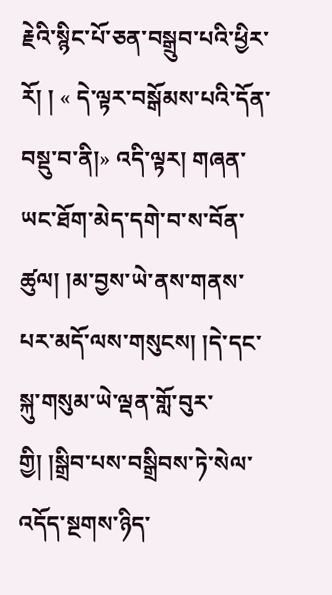རྗེའི་སྙིང་པོ་ཅན་བསྒྲུབ་པའི་ཕྱིར་རོ། ། « དེ་ལྟར་བསྒོམས་པའི་དོན་བསྡུ་བ་ནི།» འདི་ལྟར། གཞན་ཡང་ཐོག་མེད་དགེ་བ་ས་བོན་ཚུལ། །མ་བྱས་ཡེ་ནས་གནས་པར་མདོ་ལས་གསུངས། །དེ་དང་སྐུ་གསུམ་ཡེ་ལྡན་གློ་བུར་གྱི། །སྒྲིབ་པས་བསྒྲིབས་ཏེ་སེལ་འདོད་སྔགས་ཉིད་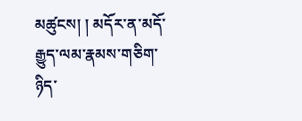མཚུངས། ། མདོར་ན་མདོ་རྒྱུད་ལམ་རྣམས་གཅིག་ཉིད་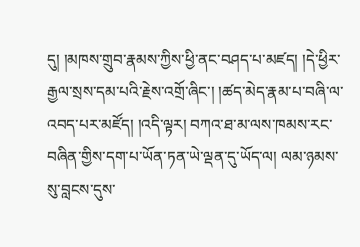དུ། །མཁས་གྲུབ་རྣམས་ཀྱིས་ཕྱི་ནང་བཤད་པ་མཛད། །དེ་ཕྱིར་རྒྱལ་སྲས་དམ་པའི་རྗེས་འགྲོ་ཞིང་། །ཚད་མེད་རྣམ་པ་བཞི་ལ་འབད་པར་མཛོད། །འདི་ལྟར། བཀའ་ཐ་མ་ལས་ཁམས་རང་བཞིན་གྱིས་དག་པ་ཡོན་ཏན་ཡེ་ལྡན་དུ་ཡོད་ལ། ལམ་ཉམས་སུ་བླངས་དུས་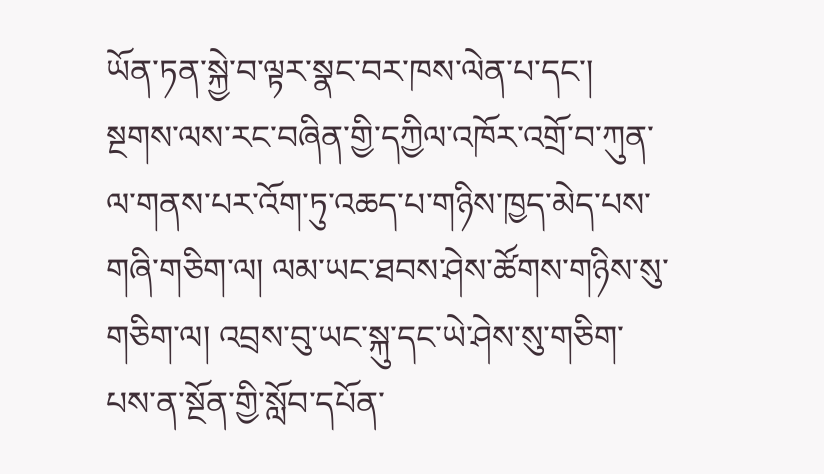ཡོན་ཏན་སྐྱེ་བ་ལྟར་སྣང་བར་ཁས་ལེན་པ་དང་། སྔགས་ལས་རང་བཞིན་གྱི་དཀྱིལ་འཁོར་འགྲོ་བ་ཀུན་ལ་གནས་པར་འོག་ཏུ་འཆད་པ་གཉིས་ཁྱད་མེད་པས་གཞི་གཅིག་ལ། ལམ་ཡང་ཐབས་ཤེས་ཚོགས་གཉིས་སུ་གཅིག་ལ། འབྲས་བུ་ཡང་སྐུ་དང་ཡེ་ཤེས་སུ་གཅིག་པས་ན་སྔོན་གྱི་སློབ་དཔོན་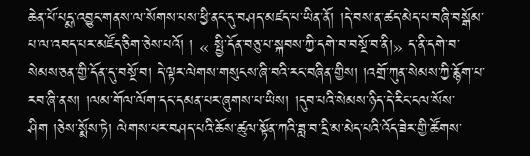ཆེན་པོ་པདྨ་འབྱུང་གནས་ལ་སོགས་པས་ཕྱི་ནང་དུ་བཤད་མཛད་པ་ཡིན་ནོ། །དེ་བས་ན་ཚད་མེད་པ་བཞི་བསྒོམ་པ་ལ་འབད་པར་མཛོད་ཅིག་ཅེས་པའོ། ། « སྤྱི་དོན་བཅུ་པ་སྐབས་ཀྱི་དགེ་བ་བསྔོ་བ་ནི།» ད་ནི་དགེ་བ་སེམས་ཅན་གྱི་དོན་དུ་བསྔོ་བ། དེ་ལྟར་ལེགས་གསུངས་ཞི་བའི་རང་བཞིན་གྱིས། །འགྲོ་ཀུན་སེམས་ཀྱི་རྙོག་པ་རབ་ཞི་ནས། །ལམ་གོལ་ལོག་དང་དམན་པར་ཞུགས་པ་ཡིས། །དུབ་པའི་སེམས་ཉིད་དེ་རིང་ངལ་སོས་ཤིག །ཅེས་སྨོས་ཏེ། ལེགས་པར་བཤད་པའི་ཆོས་ཚུལ་སྟོན་ཀའི་ཟླ་བ་དྲི་མ་མེད་པའི་འོད་ཟེར་གྱི་ཚོགས་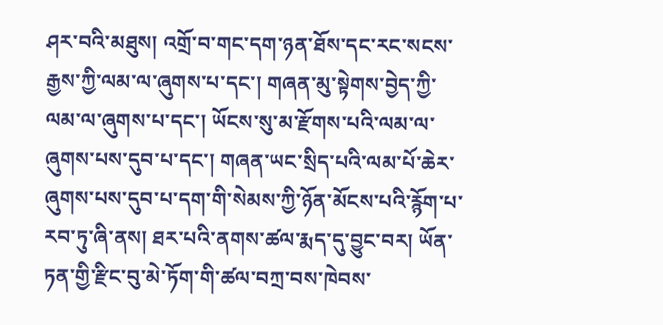ཤར་བའི་མཐུས། འགྲོ་བ་གང་དག་ཉན་ཐོས་དང་རང་སངས་རྒྱས་ཀྱི་ལམ་ལ་ཞུགས་པ་དང་། གཞན་མུ་སྟེགས་བྱེད་ཀྱི་ལམ་ལ་ཞུགས་པ་དང་། ཡོངས་སུ་མ་རྫོགས་པའི་ལམ་ལ་ཞུགས་པས་དུབ་པ་དང་། གཞན་ཡང་སྲིད་པའི་ལམ་པོ་ཆེར་ཞུགས་པས་དུབ་པ་དག་གི་སེམས་ཀྱི་ཉོན་མོངས་པའི་རྙོག་པ་རབ་ཏུ་ཞི་ནས། ཐར་པའི་ནགས་ཚལ་རྨད་དུ་བྱུང་བར། ཡོན་ཏན་གྱི་རྫིང་བུ་མེ་ཏོག་གི་ཚལ་བཀྲ་བས་ཁེབས་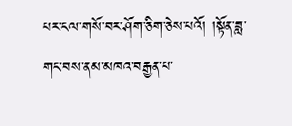པར་ངལ་གསོ་བར་ཤོག་ཅིག་ཅེས་པའོ། །སྟོན་ཟླ་གང་བས་ནམ་མཁའ་བརྒྱན་པ་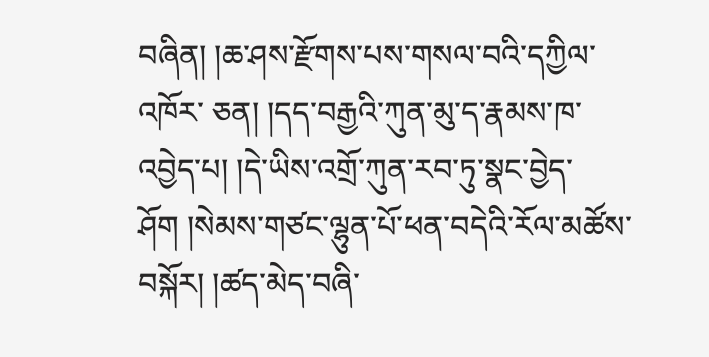བཞིན། །ཆ་ཤས་རྫོགས་པས་གསལ་བའི་དཀྱིལ་འཁོར་ ཅན། །དད་བརྒྱའི་ཀུན་མུ་ད་རྣམས་ཁ་འབྱེད་པ། །དེ་ཡིས་འགྲོ་ཀུན་རབ་ཏུ་སྣང་བྱེད་ཤོག །སེམས་གཙང་ལྷུན་པོ་ཕན་བདེའི་རོལ་མཚོས་བསྐོར། །ཚད་མེད་བཞི་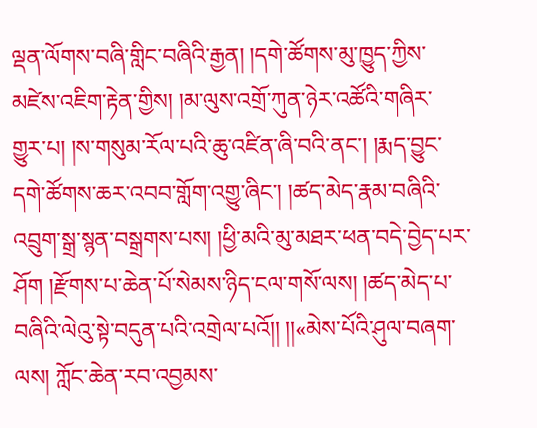ལྡན་ལོགས་བཞི་གླིང་བཞིའི་རྒྱན། །དགེ་ཚོགས་མུ་ཁྱུད་ཀྱིས་མཛེས་འཇིག་རྟེན་གྱིས། །མ་ལུས་འགྲོ་ཀུན་ཉེར་འཚོའི་གཞིར་གྱུར་པ། །ས་གསུམ་རོལ་པའི་ཆུ་འཛིན་ཞི་བའི་ནང་། །རྨད་བྱུང་དགེ་ཚོགས་ཆར་འབབ་གློག་འགྱུ་ཞིང་། །ཚད་མེད་རྣམ་བཞིའི་འབྲུག་སྒྲ་སྙན་བསྒྲགས་པས། །ཕྱི་མའི་མུ་མཐར་ཕན་བདེ་བྱེད་པར་ཤོག །རྫོགས་པ་ཆེན་པོ་སེམས་ཉིད་ངལ་གསོ་ལས། །ཚད་མེད་པ་བཞིའི་ལེའུ་སྟེ་བདུན་པའི་འགྲེལ་པའོ།། །།«མེས་པོའི་ཤུལ་བཞག་ལས། ཀློང་ཆེན་རབ་འབྱམས་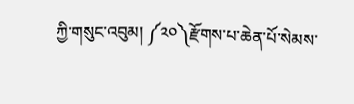ཀྱི་གསུང་འབུམ། ༼༢༠༽རྫོགས་པ་ཆེན་པོ་སེམས་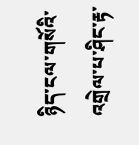ཉིད་ངལ་གསོའི་འགྲེལ་པ་ཤིང་རྟ་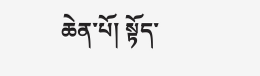ཆེན་པོ། སྟོད་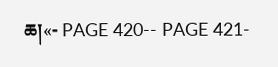ཆ།«- PAGE 420-- PAGE 421-